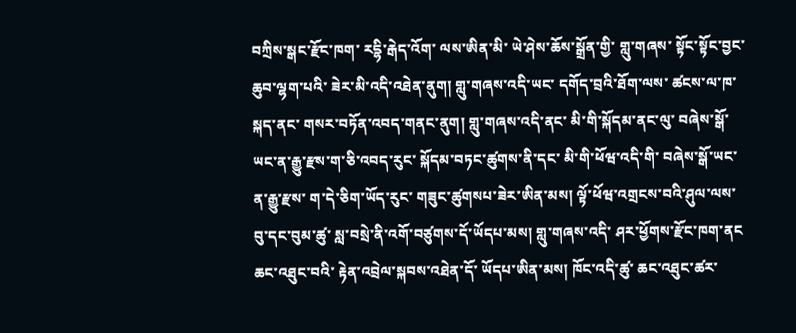བཀྲིས་སྒང་རྫོང་ཁག་ རདྷི་རྒེད་འོག་ ལས་ཨིན་མི་ ཡེ་ཤེས་ཆོས་སྒྲོན་གྱི་ གླུ་གཞས་ སྟོང་སྟོང་བྱང་ཆུབ་ལྷག་པའི་ ཟེར་མི་འདི་འཐེན་ནུག། གླུ་གཞས་འདི་ཡང་ དགོད་བྲའི་ཐོག་ལས་ ཚངས་ལ་ཁ་སྐད་ནང་ གསར་བཏོན་འབད་གནང་ནུག། གླུ་གཞས་འདི་ནང་ མི་གི་སྐོདམ་ནང་ལུ་ བཞེས་སྒོ་ཡང་ན་རྒྱུ་རྫས་ག་ཅི་འབད་རུང་ སྐོདམ་བཏང་ཚུགས་ནི་དང་ མི་གི་ཕོཝ་འདི་གི་ བཞེས་སྒོ་ཡང་ན་རྒྱུ་རྫས་ ག་དེ་ཅིག་ཡོད་རུང་ གཟུང་ཚུགསཔ་ཟེར་ཨིན་མས། ལྟོ་ཕོཝ་འགྲངས་བའི་ཤུལ་ལས་ བུ་དང་བུམ་ཚུ་ སླ་བསྲེ་ནི་འགོ་བཙུགས་དོ་ཡོདཔ་མས། གླུ་གཞས་འདི་ ཤར་ཕྱོགས་རྫོང་ཁག་ནང ཆང་འཐུང་བའི་ རྟེན་འབྲེལ་སྐབས་འཐེན་དོ་ ཡོདཔ་ཨིན་མས། ཁོང་འདི་ཚུ་ ཆང་འཐུང་ཚར་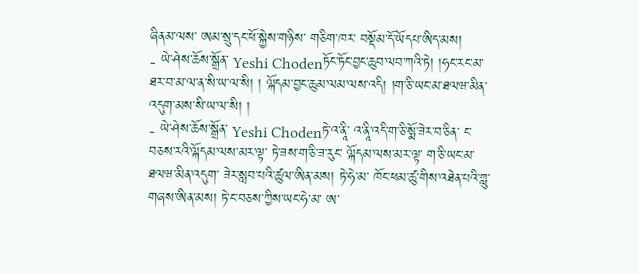ཞིནམ་ལས་ ཨམ་སྲུ་དང་ཕོ་སྐྱེས་གཉིས་ གཅིག་ཁར་ བསྡོམ་དོ་ཡོདཔ་ཨིད་མས།
- ཡེ་ཤེས་ཆོས་སྒྲོན་ Yeshi Chodenཏོང་ཏོང་བྱང་ཆུབ་ལབ་ཀའི་ཏེ། །ཧང་རང་མ་ཐར་བ་མ་ལ་ན་སི་ཡ་ལ་སི། ། ལྐོདམ་བྱང་ཆུམ་ལམ་ལས་འདི། །ག་ཅི་ཡང་མ་ཐལཝ་མིན་འདུག་མས་སི་ཡ་ལ་སི། །
- ཡེ་ཤེས་ཆོས་སྒྲོན་ Yeshi Chodenཏེ་འ་ནཱི་ འ་ནཱི་འདི་ག་ཅི་སྨོ་ཟེར་བ་ཅིན་ ང་བཅས་རའི་ལྐོདམ་ལས་མར་ལྟ་ ཏེ་ཟས་ག་ཅི་ཟ་རུང་ ལྐོདམ་ལས་མར་ལྟ་ ག་ཅི་ཡང་མ་ཐལཝ་མིན་འདུག་ ཟེར་སླབ་པའི་ཚུལ་ཨིན་མས། ཏེ་ཧེ་མ་ ཁོང་ཕམ་ཚུ་གིས་འཐེན་པའི་གླུ་གཞས་ཨིན་མས། ཏེ་ང་བཅས་ཀྱིས་ཡང་ཧེ་མ་ ཨ་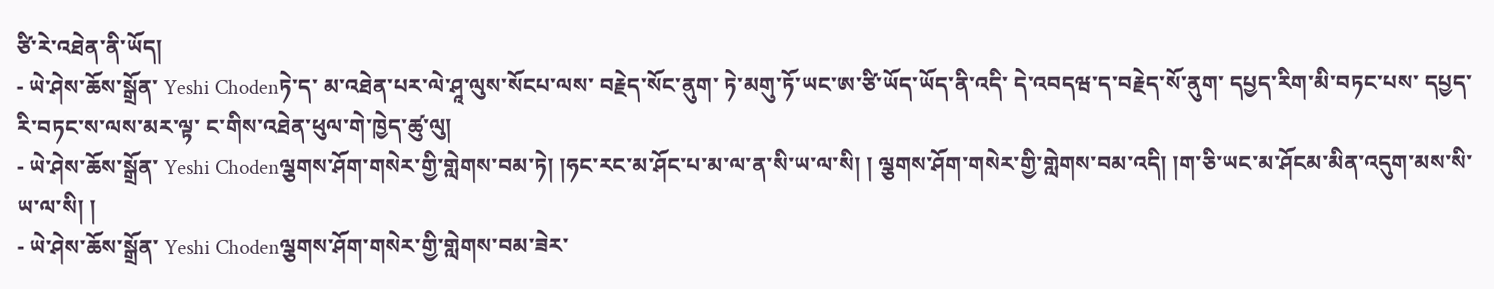ཙི་རེ་འཐེན་ནི་ཡོད།
- ཡེ་ཤེས་ཆོས་སྒྲོན་ Yeshi Chodenཏེ་ད་ མ་འཐེན་པར་ལེ་ཤཱ་ལུས་སོངཔ་ལས་ བརྗེད་སོང་ནུག་ ཏེ་མགུ་ཏོ་ཡང་ཨ་ཙི་ཡོད་ཡོད་ནི་འདི་ དེ་འབདཝ་ད་བརྗེད་སོ་ནུག་ དཔྱད་རིག་མི་བཏང་པས་ དཔྱད་རི་བཏང་ས་ལས་མར་ལྟ་ ང་གིས་འཐེན་ཕུལ་གེ་ཁྱེད་ཚུ་ལུ།
- ཡེ་ཤེས་ཆོས་སྒྲོན་ Yeshi Chodenལྕགས་ཤོག་གསེར་གྱི་གླེགས་བམ་ཏེ། །ཧང་རང་མ་ཤོང་པ་མ་ལ་ན་སི་ཡ་ལ་སི། ། ལྕགས་ཤོག་གསེར་གྱི་གླེགས་བམ་འདི། །ག་ཅི་ཡང་མ་ཤོངམ་མིན་འདུག་མས་སི་ཡ་ལ་སི། །
- ཡེ་ཤེས་ཆོས་སྒྲོན་ Yeshi Chodenལྕགས་ཤོག་གསེར་གྱི་གླེགས་བམ་ཟེར་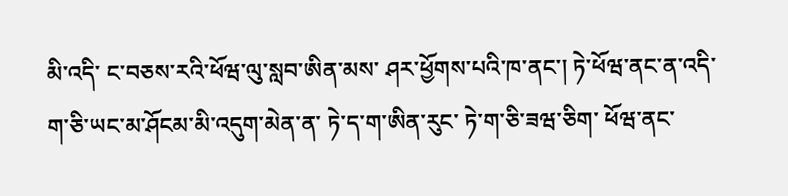མི་འདི་ ང་བཅས་རའི་ཕོཝ་ལུ་སླབ་ཨིན་མས་ ཤར་ཕྱོགས་པའི་ཁ་ནང་། ཏེ་ཕོཝ་ནང་ན་འདི་ ག་ཅི་ཡང་མ་ཤོངམ་མི་འདུག་མེན་ན་ ཏེ་ད་ག་ཨིན་རུང་ ཏེ་ག་ཅི་ཟཝ་ཅིག་ ཕོཝ་ནང་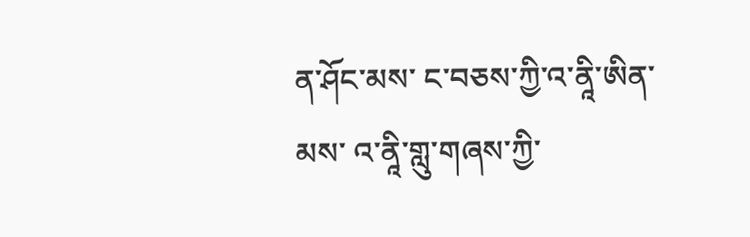ན་ཤོང་མས་ ང་བཅས་ཀྱི་འ་ནཱི་ཨིན་མས་ འ་ནཱི་གླུ་གཞས་ཀྱི་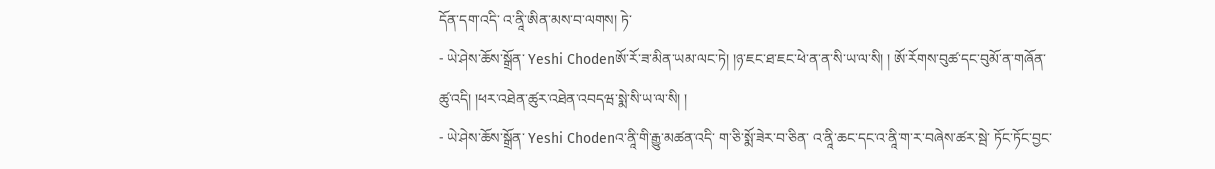དོན་དག་འདི་ འ་ནཱི་ཨིན་མས་བ་ལགས། ཏེ་
- ཡེ་ཤེས་ཆོས་སྒྲོན་ Yeshi Chodenཨོ་རོ་ཟ་མིན་ཡམ་ལང་ཏེ། །ཉ་ཇང་ཐ་ཇང་ཕེ་ན་ན་སི་ཡ་ལ་སི། ། ཨོ་རོགས་བུཚ་དང་བུམོ་ན་གཞོན་ཚུ་འདི། །ཕར་འཐེན་ཚུར་འཐེན་འབདཝ་སྨེ་སི་ཡ་ལ་སི། །
- ཡེ་ཤེས་ཆོས་སྒྲོན་ Yeshi Chodenའ་ནཱི་གི་རྒྱུ་མཚན་འདི་ ག་ཅི་སྨོ་ཟེར་བ་ཅིན་ འ་ནཱི་ཆང་དང་འ་ནཱི་ག་ར་བཞེས་ཚར་སྦེ་ ཏོང་ཏོང་བྱང་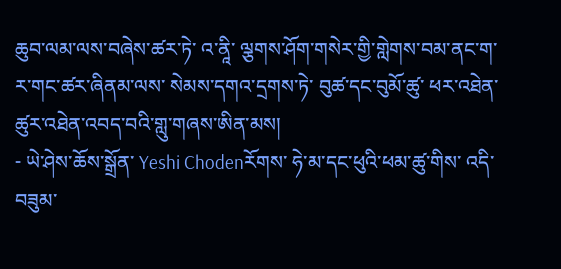ཆུབ་ལམ་ལས་བཞེས་ཚར་ཏེ་ འ་ནཱི་ ལྕགས་ཤོག་གསེར་གྱི་གླེགས་བམ་ནང་ག་ར་གང་ཚར་ཞིནམ་ལས་ སེམས་དགའ་དྲགས་ཏེ་ བུཚ་དང་བུམོ་ཚུ་ ཕར་འཐེན་ཚུར་འཐེན་འབད་བའི་གླུ་གཞས་ཨིན་མས།
- ཡེ་ཤེས་ཆོས་སྒྲོན་ Yeshi Chodenརོགས་ ཧེ་མ་དང་ཕུའི་ཕམ་ཚུ་གིས་ འདི་བཟུམ་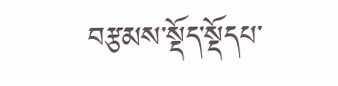བརྩམས་སྡོད་སྡོདཔ་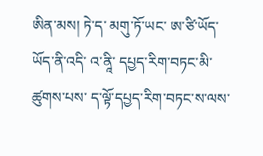ཨིན་མས། ཏེ་ད་ མགུ་ཏོ་ཡང་ ཨ་ཙི་ཡོད་ཡོད་ནི་འདི་ འ་ནཱི་ དཔྱད་རིག་བཏང་མི་ཚུགས་པས་ ད་ལྟོ་དཔྱད་རིག་བཏང་ས་ལས་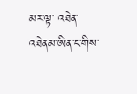མར་ལྟ་ འཐེན་འཐེནམ་ཨིན་ང་གིས་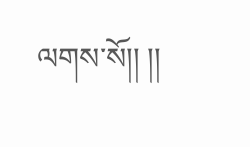ལགས་སོ།། །།